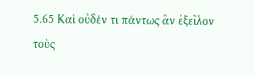5.65 Καὶ οὐδέν τι πάντως ἂν ἐξεῖλον τοὺς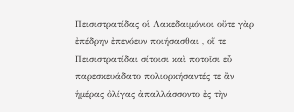Πεισιστρατίδας οἱ Λακεδαιμόνιοι οὔτε γὰρ ἐπέδρην ἐπενόευν ποιήσασθαι , οἵ τε Πεισιστρατίδαι σίτοισι καὶ ποτοῖσι εὖ παρεσκευάδατο πολιορκήσαντές τε ἂν ἡμέρας ὀλίγας ἀπαλλάσσοντο ἐς τὴν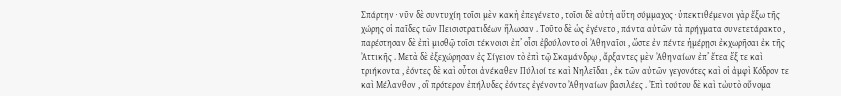Σπάρτην · νῦν δὲ συντυχίη τοῖσι μὲν κακὴ ἐπεγένετο , τοῖσι δὲ αὐτὴ αὕτη σύμμαχος · ὑπεκτιθέμενοι γὰρ ἔξω τῆς χώρης οἱ παῖδες τῶν Πεισιστρατιδέων ἥλωσαν . Τοῦτο δὲ ὡς ἐγένετο , πάντα αὐτῶν τὰ πρήγματα συνετετάρακτο , παρέστησαν δὲ ἐπὶ μισθῷ τοῖσι τέκνοισι ἐπ’ οἷσι ἐβούλοντο οἱ Ἀθηναῖοι , ὥστε ἐν πέντε ἡμέρῃσι ἐκχωρῆσαι ἐκ τῆς Ἀττικῆς . Μετὰ δὲ ἐξεχώρησαν ἐς Σίγειον τὸ ἐπὶ τῷ Σκαμάνδρῳ , ἄρξαντες μὲν Ἀθηναίων ἐπ’ ἔτεα ἕξ τε καὶ τριήκοντα , ἐόντες δὲ καὶ οὗτοι ἀνέκαθεν Πύλιοί τε καὶ Νηλεῖδαι , ἐκ τῶν αὐτῶν γεγονότες καὶ οἱ ἀμφὶ Κόδρον τε καὶ Μέλανθον , οἳ πρότερον ἐπήλυδες ἐόντες ἐγένοντο Ἀθηναίων βασιλέες . Ἐπὶ τούτου δὲ καὶ τὠυτὸ οὔνομα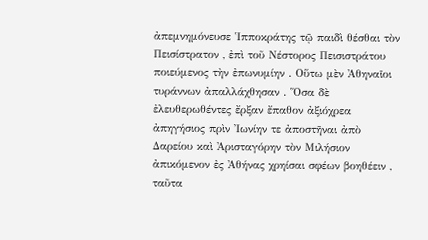ἀπεμνημόνευσε Ἱπποκράτης τῷ παιδὶ θέσθαι τὸν Πεισίστρατον , ἐπὶ τοῦ Νέστορος Πεισιστράτου ποιεύμενος τὴν ἐπωνυμίην . Οὕτω μὲν Ἀθηναῖοι τυράννων ἀπαλλάχθησαν . Ὅσα δὲ ἐλευθερωθέντες ἔρξαν ἔπαθον ἀξιόχρεα ἀπηγήσιος πρὶν Ἰωνίην τε ἀποστῆναι ἀπὸ Δαρείου καὶ Ἀρισταγόρην τὸν Μιλήσιον ἀπικόμενον ἐς Ἀθήνας χρηίσαι σφέων βοηθέειν , ταῦτα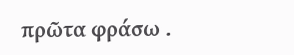πρῶτα φράσω .